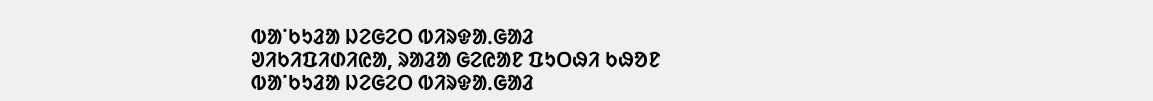ᱵᱟᱸᱠᱩᱲᱟ ᱡᱮᱜᱮᱛ ᱵᱤᱨᱫᱟᱹᱜᱟᱲ
ᱣᱤᱠᱤᱯᱤᱰᱤᱭᱟ, ᱨᱟᱲᱟ ᱜᱮᱭᱟᱱ ᱯᱩᱛᱷᱤ ᱠᱷᱚᱱ
ᱵᱟᱸᱠᱩᱲᱟ ᱡᱮᱜᱮᱛ ᱵᱤᱨᱫᱟᱹᱜᱟᱲ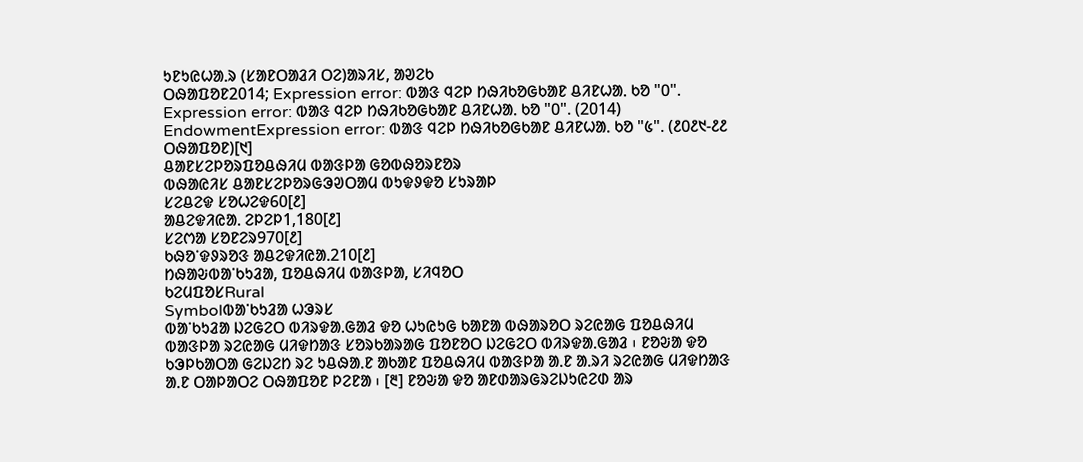ᱩᱱᱩᱭᱦᱟᱹᱨ (ᱥᱟᱱᱛᱟᱲᱤ ᱛᱮ)ᱟᱨᱤᱥ, ᱟᱣᱮᱠ
ᱛᱷᱟᱯᱚᱱ2014; Expression error: ᱵᱟᱝ ᱧᱮᱞ ᱴᱷᱤᱠᱚᱜᱠᱟᱱ ᱪᱤᱱᱦᱟᱹ ᱠᱚ "᱐". Expression error: ᱵᱟᱝ ᱧᱮᱞ ᱴᱷᱤᱠᱚᱜᱠᱟᱱ ᱪᱤᱱᱦᱟᱹ ᱠᱚ "᱐". (2014)
EndowmentExpression error: ᱵᱟᱝ ᱧᱮᱞ ᱴᱷᱤᱠᱚᱜᱠᱟᱱ ᱪᱤᱱᱦᱟᱹ ᱠᱚ "᱕". (᱒᱐᱒᱑-᱒᱒ ᱛᱷᱟᱯᱚᱱ)[᱑]
ᱪᱟᱱᱥᱮᱞᱚᱨᱯᱚᱪᱷᱤᱢ ᱵᱟᱝᱞᱟ ᱜᱚᱵᱷᱚᱨᱱᱚᱨ
ᱵᱷᱟᱭᱤᱥ ᱪᱟᱱᱥᱮᱞᱚᱨᱜᱳᱣᱛᱟᱢ ᱵᱩᱫᱽᱫᱚ ᱥᱩᱨᱟᱞ
ᱥᱮᱪᱮᱫ ᱥᱚᱦᱮᱫ60[᱒]
ᱟᱪᱮᱫᱤᱭᱟᱹ ᱮᱞᱮᱞ1,180[᱒]
ᱥᱮᱬᱟ ᱥᱚᱱᱮᱨ970[᱒]
ᱠᱷᱚᱸᱫᱽᱨᱚᱝ ᱟᱪᱮᱫᱤᱭᱟᱹ210[᱒]
ᱴᱷᱟᱶᱵᱟᱸᱠᱩᱲᱟ, ᱯᱚᱪᱷᱤᱢ ᱵᱟᱝᱞᱟ, ᱥᱤᱧᱚᱛ
ᱠᱮᱢᱯᱚᱥRural
Symbolᱵᱟᱸᱠᱩᱲᱟ ᱦᱳᱨᱥ
ᱵᱟᱸᱠᱩᱲᱟ ᱡᱮᱜᱮᱛ ᱵᱤᱨᱫᱟᱹᱜᱟᱲ ᱫᱚ ᱦᱩᱭᱩᱜ ᱠᱟᱱᱟ ᱵᱷᱟᱨᱚᱛ ᱨᱮᱭᱟᱜ ᱯᱚᱪᱷᱤᱢ ᱵᱟᱝᱞᱟ ᱨᱮᱭᱟᱜ ᱢᱤᱫᱴᱟᱝ ᱥᱚᱨᱠᱟᱨᱟᱜ ᱯᱚᱱᱚᱛ ᱡᱮᱜᱮᱛ ᱵᱤᱨᱫᱟᱹᱜᱟᱲ ᱾ ᱱᱚᱶᱟ ᱫᱚ ᱠᱳᱞᱠᱟᱛᱟ ᱜᱮᱡᱮᱴ ᱨᱮ ᱩᱪᱷᱟᱹᱱ ᱟᱠᱟᱱ ᱯᱚᱪᱷᱤᱢ ᱵᱟᱝᱞᱟ ᱟᱹᱱ ᱟᱹᱨᱤ ᱨᱮᱭᱟᱜ ᱢᱤᱫᱴᱟᱝ ᱟᱹᱱ ᱛᱟᱞᱟᱛᱮ ᱛᱷᱟᱯᱚᱱ ᱞᱮᱱᱟ ᱾ [᱓] ᱱᱚᱶᱟ ᱫᱚ ᱟᱱᱰᱟᱨᱜᱨᱮᱡᱩᱭᱮᱰ ᱟᱨ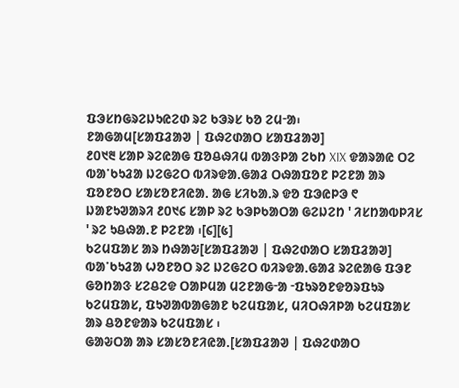ᱯᱳᱥᱴᱜᱨᱮᱡᱩᱭᱮᱰ ᱨᱮ ᱠᱳᱨᱥ ᱠᱚ ᱮᱢᱼᱟ᱾
ᱱᱟᱜᱟᱢ[ᱥᱟᱯᱲᱟᱣ | ᱯᱷᱮᱰᱟᱛ ᱥᱟᱯᱲᱟᱣ]
᱒᱐᱑᱓ ᱥᱟᱞ ᱨᱮᱭᱟᱜ ᱯᱚᱪᱷᱤᱢ ᱵᱟᱝᱞᱟ ᱮᱠᱴ XIX ᱫᱟᱨᱟᱭ ᱛᱮ ᱵᱟᱸᱠᱩᱲᱟ ᱡᱮᱜᱮᱛ ᱵᱤᱨᱫᱟᱹᱜᱟᱲ ᱛᱷᱟᱯᱚᱱ ᱞᱮᱱᱟ ᱟᱨ ᱯᱚᱱᱚᱛ ᱥᱟᱥᱚᱱᱤᱭᱟᱹ ᱟᱜ ᱥᱤᱠᱟᱹᱨ ᱫᱚ ᱯᱳᱭᱞᱳ ᱖ ᱡᱟᱱᱩᱣᱟᱨᱤ ᱒᱐᱑᱔ ᱥᱟᱞ ᱨᱮ ᱠᱳᱞᱠᱟᱛᱟ ᱜᱮᱡᱮᱴ ' ᱤᱥᱴᱟᱵᱞᱤᱥ ' ᱨᱮ ᱩᱪᱷᱟᱹᱱ ᱞᱮᱱᱟ ᱾[᱔][᱕]
ᱠᱮᱢᱯᱟᱥ ᱟᱨ ᱴᱷᱟᱶ[ᱥᱟᱯᱲᱟᱣ | ᱯᱷᱮᱰᱟᱛ ᱥᱟᱯᱲᱟᱣ]
ᱵᱟᱸᱠᱩᱲᱟ ᱦᱚᱱᱚᱛ ᱨᱮ ᱡᱮᱜᱮᱛ ᱵᱤᱨᱫᱟᱹᱜᱟᱲ ᱨᱮᱭᱟᱜ ᱯᱳᱱ ᱜᱚᱴᱟᱝ ᱥᱮᱪᱮᱫ ᱛᱟᱞᱢᱟ ᱢᱮᱱᱟᱜᱼᱟ ᱼᱯᱩᱨᱚᱱᱫᱚᱨᱯᱩᱨ ᱠᱮᱢᱯᱟᱥ, ᱯᱩᱣᱟᱵᱟᱜᱟᱱ ᱠᱮᱢᱯᱟᱥ, ᱢᱤᱛᱷᱤᱞᱟ ᱠᱮᱢᱯᱟᱥ ᱟᱨ ᱪᱚᱱᱫᱟᱨ ᱠᱮᱢᱯᱟᱥ ᱾
ᱜᱟᱶᱛᱟ ᱟᱨ ᱥᱟᱥᱚᱱᱤᱭᱟᱹ[ᱥᱟᱯᱲᱟᱣ | ᱯᱷᱮᱰᱟᱛ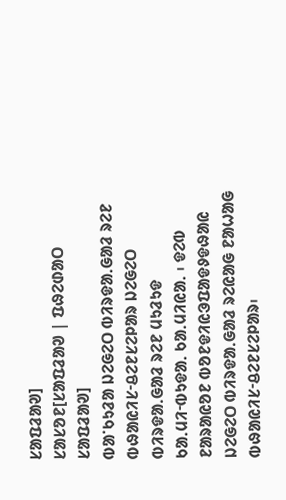ᱥᱟᱯᱲᱟᱣ]
ᱥᱟᱥᱚᱱ[ᱥᱟᱯᱲᱟᱣ | ᱯᱷᱮᱰᱟᱛ ᱥᱟᱯᱲᱟᱣ]
ᱵᱟᱸᱠᱩᱲᱟ ᱡᱮᱜᱮᱛ ᱵᱤᱨᱫᱟᱹᱜᱟᱲ ᱨᱮᱱ ᱵᱷᱟᱭᱤᱥᱼᱪᱮᱱᱥᱮᱞᱟᱨ ᱡᱮᱜᱮᱛ ᱵᱤᱨᱫᱟᱹᱜᱟᱲ ᱨᱮᱱ ᱢᱩᱲᱩᱫ ᱠᱟᱹᱢᱤᱼᱵᱩᱫᱟᱹ ᱠᱟᱹᱢᱤᱭᱟᱹ ᱾ ᱫᱮᱵ ᱱᱟᱨᱟᱭᱚᱱ ᱵᱚᱱᱫᱤᱭᱳᱯᱟᱫᱽᱫᱷᱟᱭ ᱡᱮᱜᱮᱛ ᱵᱤᱨᱫᱟᱹᱜᱟᱲ ᱨᱮᱭᱟᱜ ᱱᱟᱦᱟᱜ ᱵᱷᱟᱭᱤᱥᱼᱪᱮᱱᱥᱮᱞᱟᱨ᱾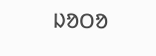ᱡᱚᱛᱚ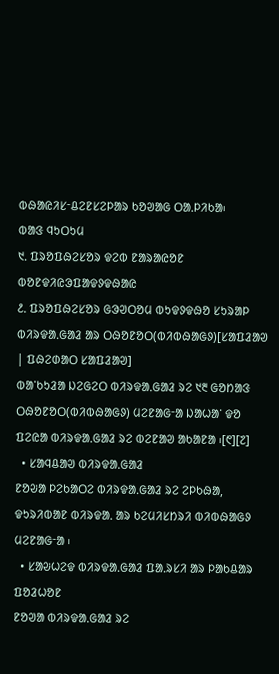ᱵᱷᱟᱭᱤᱥᱼᱪᱮᱱᱥᱮᱞᱟᱨ ᱠᱚᱣᱟᱜ ᱛᱟᱹᱞᱤᱠᱟ᱾
ᱵᱟᱝ ᱧᱩᱛᱩᱢ
᱑ᱹ ᱯᱨᱚᱯᱷᱮᱥᱚᱨ ᱫᱮᱵ ᱱᱟᱨᱟᱭᱚᱱ ᱵᱚᱱᱫᱤᱭᱳᱯᱟᱫᱽᱫᱷᱟᱭ
᱒ᱹ ᱯᱨᱚᱯᱷᱮᱥᱚᱨ ᱜᱳᱣᱛᱚᱢ ᱵᱩᱫᱽᱫᱷᱚ ᱥᱩᱨᱟᱞ
ᱵᱤᱨᱫᱟᱹᱜᱟᱲ ᱟᱨ ᱛᱷᱚᱱᱚᱛ(ᱵᱤᱵᱷᱟᱜᱽ)[ᱥᱟᱯᱲᱟᱣ | ᱯᱷᱮᱰᱟᱛ ᱥᱟᱯᱲᱟᱣ]
ᱵᱟᱸᱠᱩᱲᱟ ᱡᱮᱜᱮᱛ ᱵᱤᱨᱫᱟᱹᱜᱟᱲ ᱨᱮ ᱑᱓ ᱜᱚᱴᱟᱝ ᱛᱷᱚᱱᱚᱛ(ᱵᱤᱵᱷᱟᱜᱽ) ᱢᱮᱱᱟᱜᱼᱟ ᱡᱟᱦᱟᱸ ᱫᱚ ᱯᱮᱭᱟ ᱵᱤᱨᱫᱟᱹᱜᱟᱲ ᱨᱮ ᱵᱮᱱᱟᱣ ᱟᱠᱟᱱᱟ ᱾[᱖][᱗]
  • ᱥᱟᱧᱪᱟᱣ ᱵᱤᱨᱫᱟᱹᱜᱟᱲ
ᱱᱚᱶᱟ ᱞᱮᱠᱟᱛᱮ ᱵᱤᱨᱫᱟᱹᱜᱟᱲ ᱨᱮ ᱮᱞᱠᱷᱟ, ᱫᱩᱨᱤᱵᱟᱱ ᱵᱤᱨᱫᱟᱹ ᱟᱨ ᱠᱮᱢᱤᱥᱴᱨᱤ ᱵᱤᱵᱷᱟᱜᱽ ᱢᱮᱱᱟᱜᱼᱟ ᱾
  • ᱥᱟᱶᱦᱮᱫ ᱵᱤᱨᱫᱟᱹᱜᱟᱲ ᱯᱟᱹᱨᱥᱤ ᱟᱨ ᱞᱟᱠᱪᱟᱨ ᱯᱚᱲᱦᱚᱱ
ᱱᱚᱣᱟ ᱵᱤᱨᱫᱟᱹᱜᱟᱲ ᱨᱮ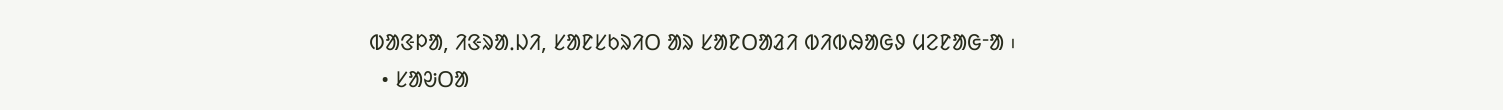ᱵᱟᱝᱞᱟ, ᱤᱝᱨᱟᱹᱡᱤ, ᱥᱟᱱᱥᱠᱨᱤᱛ ᱟᱨ ᱥᱟᱱᱛᱟᱲᱤ ᱵᱤᱵᱷᱟᱜᱽ ᱢᱮᱱᱟᱜᱼᱟ ᱾
  • ᱥᱟᱶᱛᱟ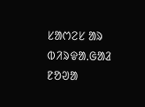ᱥᱟᱬᱮᱥ ᱟᱨ ᱵᱤᱨᱫᱟᱹᱜᱟᱲ
ᱱᱚᱣᱟ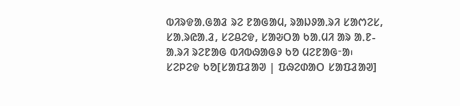ᱵᱤᱨᱫᱟᱹᱜᱟᱲ ᱨᱮ ᱱᱟᱜᱟᱢ, ᱨᱟᱡᱽᱟᱹᱨᱤ ᱥᱟᱬᱮᱥ, ᱥᱟᱹᱨᱭᱟᱹᱲ, ᱥᱮᱪᱮᱫ, ᱥᱟᱶᱛᱟ ᱠᱟᱹᱢᱤ ᱟᱨ ᱟᱹᱱ-ᱟᱹᱨᱤ ᱨᱮᱱᱟᱜ ᱵᱤᱵᱷᱟᱜᱽ ᱠᱚ ᱢᱮᱱᱟᱜᱼᱟ᱾
ᱥᱮᱞᱮᱫ ᱠᱚ[ᱥᱟᱯᱲᱟᱣ | ᱯᱷᱮᱰᱟᱛ ᱥᱟᱯᱲᱟᱣ]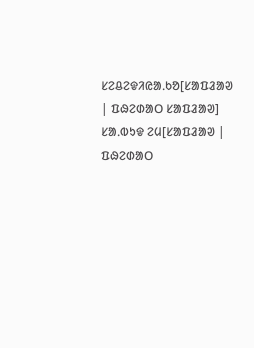ᱥᱮᱪᱮᱫᱤᱭᱟᱹᱠᱚ[ᱥᱟᱯᱲᱟᱣ | ᱯᱷᱮᱰᱟᱛ ᱥᱟᱯᱲᱟᱣ]
ᱥᱟᱹᱵᱩᱫ ᱮᱢ[ᱥᱟᱯᱲᱟᱣ | ᱯᱷᱮᱰᱟᱛ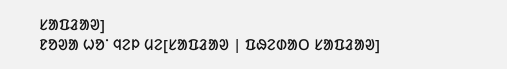ᱥᱟᱯᱲᱟᱣ]
ᱱᱚᱣᱟ ᱦᱚᱸ ᱧᱮᱞ ᱢᱮ[ᱥᱟᱯᱲᱟᱣ | ᱯᱷᱮᱰᱟᱛ ᱥᱟᱯᱲᱟᱣ]